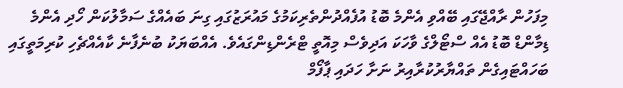މިފަހުން ރާއްޖޭގައި ބޭއްވި އެންމެ ބޮޑު އުފެއްދުންތެރިކަމުގެ މައުރަޒުގައި ގިނަ ބައެއްގެ ސަމާލުކަން ހޯދި އެންމެ ޑިމާންޑް ބޮޑު އެއް ސްޓޯލްގެ ވާހަކަ އަދިވެސް މިއޮތީ ޓްރެންޑިންގައެވެ. އެއްބަޔަކު ބުނެފާނެ ކާއެއްޗެހި ކުރިމަތީގައި ބަހައްޓައިގެން ތައްޔާރުކުރާއިރު ނަށާ ހަދައި ޕާފޯމް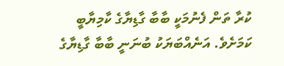ކުރާ ތަން ފެނުމަކީ ބާބާ ގާޑިޔާގެ ކާމިޔާބީ ކަމަށެވެ. އަނެއްބަޔަކު ބުނަނީ ބާބާ ގާޑިޔާގެ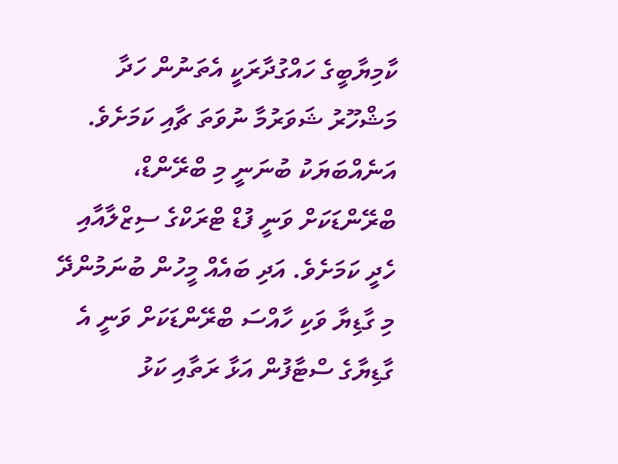ކާމިޔާބީގެ ހައްގުދާރަކީ އެތަނުން ހަދާ މަޝްހޫރު ޝަވަރުމާ ނުވަތަ ޗާއި ކަމަށެވެ. އަނެއްބަޔަކު ބުނަނީ މި ބްރޭންޑް، ބްރޭންޑަކަށް ވަނީ ފުޑް ޓްރަކްގެ ސިޒްލާއާއި ހެދީ ކަމަށެވެ. އަދި ބައެއް މީހުން ބުނަމުންދޭ މި ގާޑިޔާ ވަކި ހާއްސަ ބްރޭންޑަކަށް ވަނީ އެ ގާޑިޔާގެ ސްޓާފުން އަޅާ ރަތާއި ކަޅު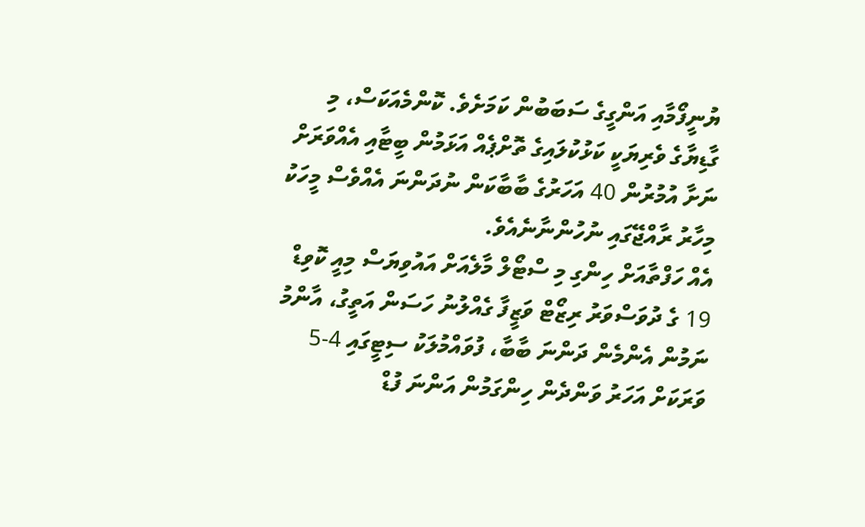ޔުނީފޯމާއި އަންގީގެ ސަބަބުން ކަމަށެވެ. ކޮންމެއަކަސް، މި ގާޑިޔާގެ ވެރިޔަކީ ކަޅުކުލައިގެ ތޮށްޕެއް އަޅަމުން ބީޓާއި އެއްވަރަށް ނަށާ އުމުރުން 40 އަހަރުގެ ބާބާކަން ނުދަންނަ އެއްވެސް މީހަކު މިހާރު ރާއްޖޭގައި ނުހުންނާނެއެވެ.
އެއް ހަފްތާއަށް ހިންގި މި ސްޓޯލް މާލެއަށް އައުވިޔަސް މިއީ ކޮވިޑް 19 ގެ ދުވަސްވަރު ރިޒޯޓް ވަޒީފާ ގެއްލުނު ހަސަން އަތީގު، އާންމު ނަމުން އެންމެން ދަންނަ ބާބާ، ފުވައްމުލަކު ސިޓީގައި 4-5 ވަރަކަށް އަހަރު ވަންދެން ހިންގަމުން އަންނަ ފުޑް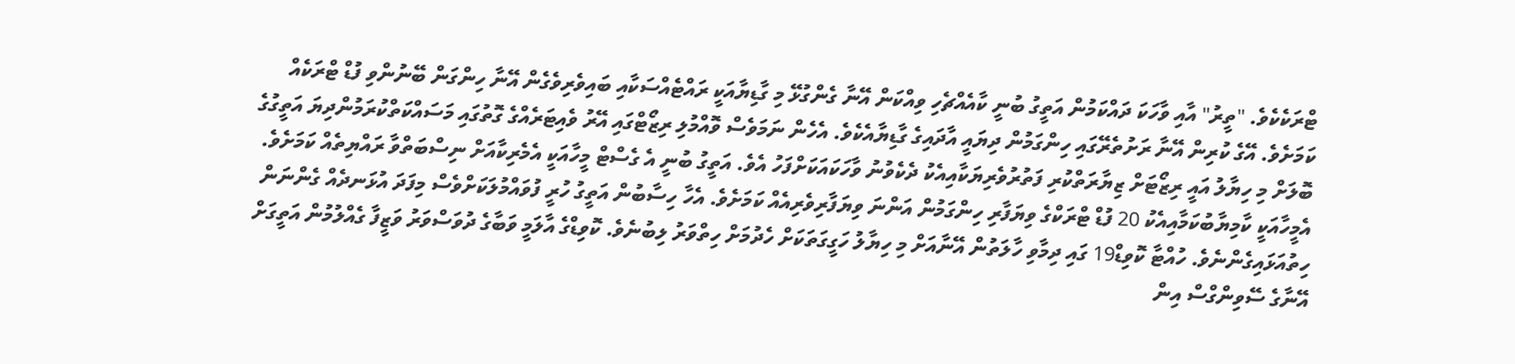ޓްރަކެކެވެ. "ތީރު" އާއި ވާހަކަ ދައްކަމުން އަތީގު ބުނީ ކާއެއްޗެހި ވިއްކަން އޭނާ ގެންގުޅޭ މި ގާޑިޔާއަކީ ރައްޓެއްސަކާއި ބައިވެރިވެގެން އޭނާ ހިންގަން ބޭނުންވި ފުޑް ޓްރަކެއް ކަމަށެވެ. އޭގެ ކުރިން އޭނާ ރަށުތެރޭގައި ހިންގަމުން ދިޔައީ އާދައިގެ ގާޑިޔާއެކެވެ. އެހެން ނަމަވެސް ވޮއްމުލި ރިޒޯޓްގައި އޭރު ވެއިޓަރެއްގެ ގޮތުގައި މަސައްކަތްކުރަމުންދިޔަ އަތީގުގެ ބޮލަށް މި ހިޔާލު އައީ ރިޒޯޓަށް ޒިޔާރަތްކުރި ފަތުރުވެރިޔަކާއިއެކު ދެކެވުނު ވާހަކައަކަށްފަހު އެވެ. އަތީގު ބުނީ އެ ގެސްޓް މީހާއަކީ އެމެރިކާއަށް ނިސްބަތްވާ ރައްޔިތެއް ކަމަށެވެ. އެމީހާއަކީ ކާމިޔާބުކަމާއިއެކު 20 ފުޑް ޓްރަކްގެ ވިޔަފާރި ހިންގަމުން އަންނަ ވިޔަފާރިވެރިއެއް ކަމަށެވެ. އެހާ ހިސާބުން އަތީގު ހުރީ ފުވައްމުލަކަށްވެސް މިފަދަ އުޅަނދެއް ގެންނަން ހިތުއަޅައިގެންނެވެ. ހުއްޓާ ކޮވިޑް19 ގައި ދިމާވި ހާލަތުން އޭނާއަށް މި ހިޔާލު ހަގީގަތަކަށް ހެދުމަށް ހިތްވަރު ލިބުނެވެ. ކޮވިޑްގެ އާލަމީ ވަބާގެ ދުވަސްވަރު ވަޒީފާ ގެއްލުމުން އަތީގަށް އޭނާގެ ސޭވިންގްސް އިން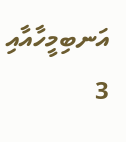އަނބިމީހާއާއި 3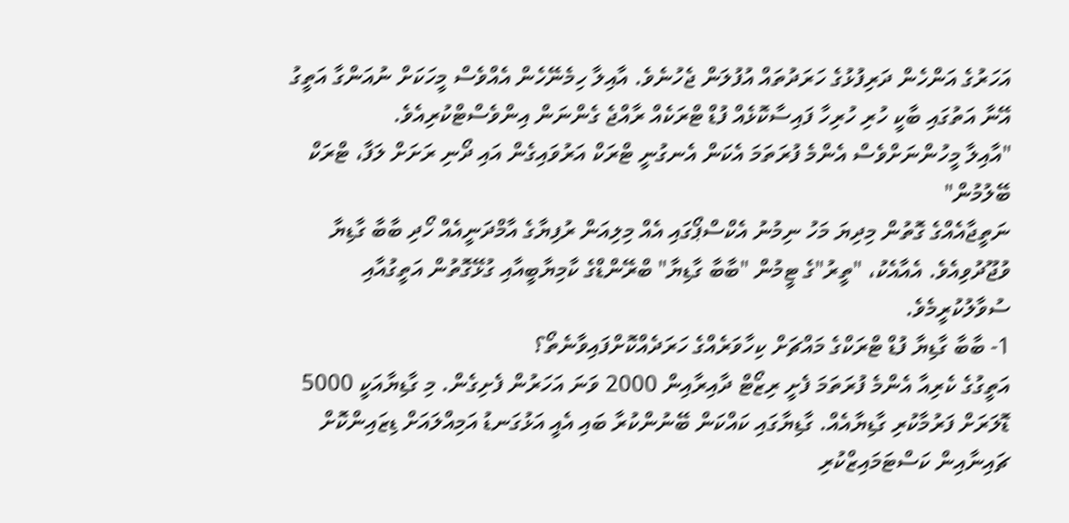އަހަރުގެ އަންހެން ދަރިފުޅުގެ ހަރަދުތައް އުފުލަން ޖެހުނެވެ. އާއިލާ ހިމެނޭހެން އެއްވެސް މީހަކަށް ނުއަންގާ އަތީގު އޭނާ އަތުގައި ބާކީ ހުރި ހުރިހާ ފައިސާކޮޅެއް ފުޑް ޓްރަކެއް ރާއްޖެ ގެންނަން އިންވެސްޓްކުރިއެވެ.
"އާއިލާ މީހުންނަށްވެސް އެންމެ ފުރަތަމަ އެކަން އެނގުނީ ޓްރަކް އަރުވައިގެން އައި ދޯނި ރަށަށް ލަފާ، ޓްރަކް ބޭލުމުން"
ނަތީޖާއެއްގެ ގޮތުން މިދިޔަ މަހު ނިމުނު އެކްސްޕޯގައި އެއް މިލިއަން ރުފިޔާގެ އާމްދަނީއެއް ހޯދި ބާބާ ގާޑިޔާ ވުޖޫދުވިއެވެ. އެއާއެކު، "ތީރު"ގެ ޓީމުން "ބާބާ ގާޑިޔާ" ބްރޭންޑްގެ ކާމިޔާބީއާއި ގުޅޭގޮތުން އަތީގުއާއި ސުވާލުކުރީމެވެ.
1- ބާބާ ގާޑިޔާ ފުޑް ޓްރަކްގެ މައްޗަށް ކިހާވަރެއްގެ ހަރަދެއްކޮށްފައިވާނެތޯ؟
އަތީގުގެ ކެރިއާ އެންމެ ފުރަތަމަ ފެށީ ރިޒޯޓް ދާއިރާއިން 2000 ވަނަ އަހަރުން ފެށިގެން. މި ގާޑިޔާއަކީ 5000 ޑޮލަރަށް ފަރުމާކުރި ގާޑިޔާއެއް. ގާޑިޔާގައި ކައްކަން ބޭނުންކުރާ ބައި އެއީ އަޅުގަނޑު އަމިއްލައަށް ޑިޒައިންކޮށް ޗައިނާއިން ކަސްޓަމައިޒްކުރި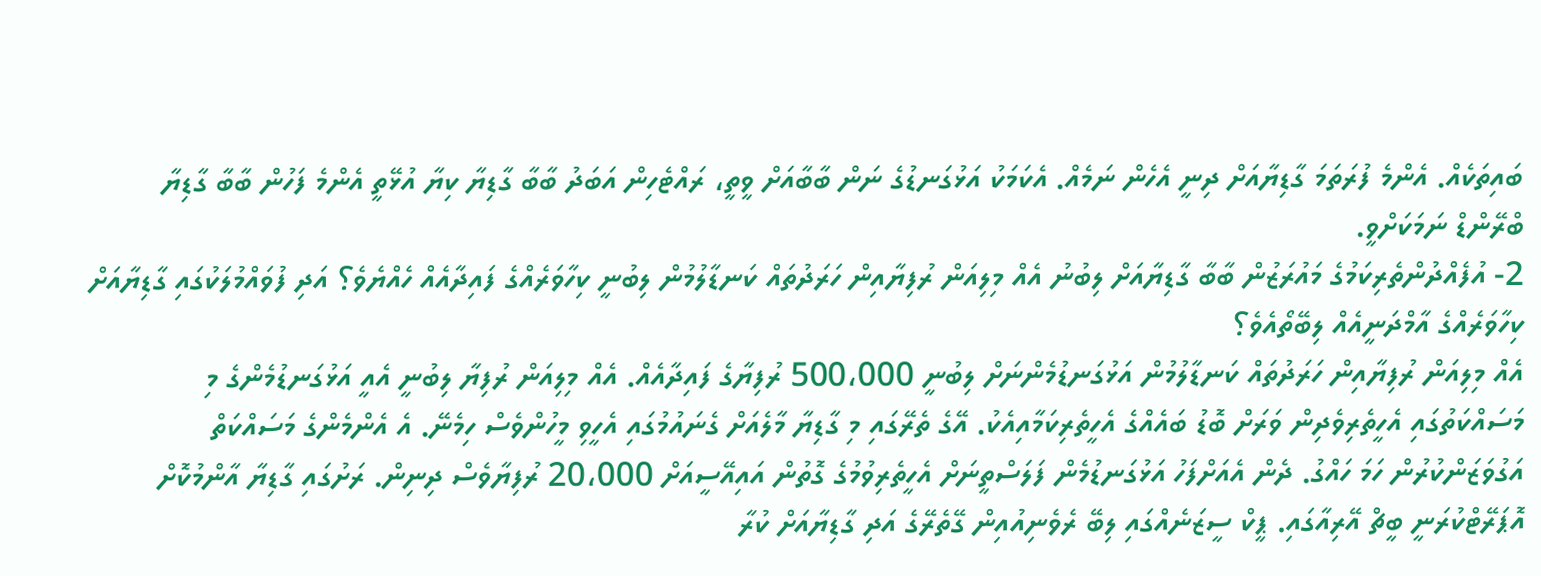ބައިތަކެއް. އެންމެ ފުރަތަމަ ގާޑިޔާއަށް ދިނީ އެހެން ނަމެއް. އެކަމަކު އަޅުގަނޑުގެ ނަން ބާބާއަށް ވީތީ، ރައްޓެހިން އަބަދު ބާބާ ގާޑިޔާ ކިޔާ އުޅޭތީ އެންމެ ފަހުން ބާބާ ގާޑިޔާ ބްރޭންޑް ނަމަކަށްވީ.
2- އުފެއްދުންތެރިކަމުގެ މައުރަޒުން ބާބާ ގާޑިޔާއަށް ލިބުނު އެއް މިލިއަން ރުފިޔާއިން ހަރަދުތައް ކަނޑާލުމުން ލިބުނީ ކިހާވަރެއްގެ ފައިދާއެއް ހެއްޔެވެ؟ އަދި ފުވައްމުލަކުގައި ގާޑިޔާއަށް ކިހާވަރެއްގެ އާމްދަނީއެއް ލިބޭތޯއެވެ؟
އެއް މިލިއަން ރުފިޔާއިން ހަރަދުތައް ކަނޑާލުމުން އަޅުގަނޑުމެންނަށް ލިބުނީ 500،000 ރުފިޔާގެ ފައިދާއެއް. އެއް މިލިއަން ރުފިޔާ ލިބުނީ އެއީ އަޅުގަނޑުމެންގެ މި މަސައްކަތުގައި އެހީތެރިވެދިން ވަރަށް ބޮޑު ބައެއްގެ އެހީތެރިކަމާއިއެކު. އޭގެ ތެރޭގައި މި ގާޑިޔާ މާލެއަށް ގެނައުމުގައި އެހީވި މީހުންވެސް ހިމެނޭ. އެ އެންމެންގެ މަސައްކަތް އަގުވަޒަންކުރުން ހަމަ ހައްގު. ދެން އެއަށްފަހު އަޅުގަނޑުމެން ފަލަސްތީނަށް އެހީތެރިވުމުގެ ގޮތުން އައިއޭސީއަށް 20،000 ރުފިޔާވެސް ދިނިން. ރަށުގައި ގާޑިޔާ އާންމުކޮށް އޮޕަރޭޓްކުރަނީ ބީޗް އޭރިއާގައި. ޕީކް ސީޒަނެއްގައި ލިބޭ ރެވެނިއުއިން ގޭތެރޭގެ އަދި ގާޑިޔާއަށް ކުރާ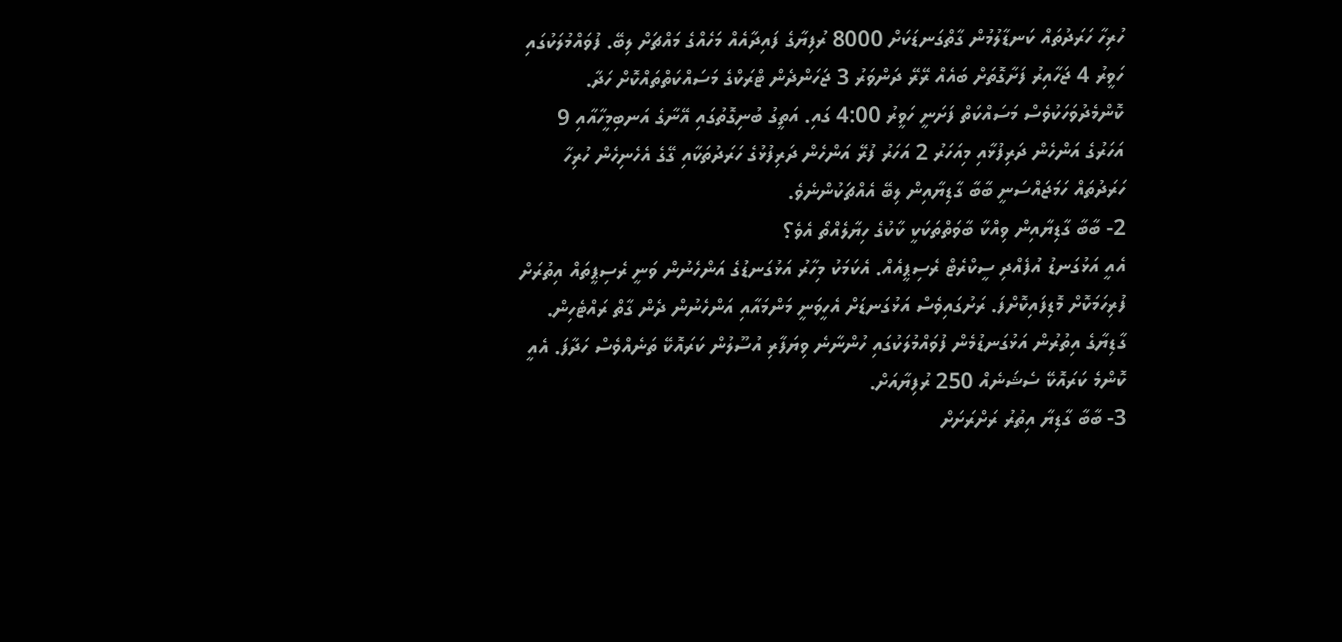ހުރިހާ ހަރަދުތައް ކަނޑާލުމުން ގާތްގަނޑަކަށް 8000 ރުފިޔާގެ ފައިދާއެއް މަހެއްގެ މައްޗަށް ލިބޭ. ފުވައްމުލަކުގައި ހަވީރު 4 ޖަހާއިރު ފަށާގޮތަށް ބައެއް ރޭރޭ ދަންވަރު 3 ޖަހަންދެން ޓްރަކްގެ މަސައްކަތްތައްކޮށް ހަދާ. ކޮންމެދުވަހަކުވެސް މަސައްކަތް ފަށަނީ ހަވީރު 4:00 ގައި. އަތީގު ބުނިގޮތުގައި އޭނާގެ އަނބިމީހާއާއި 9 އަހަރުގެ އަންހެން ދަރިފުޅާއި މިއަހަރު 2 އަހަރު ފުރޭ އަންހެން ދަރިފުޅުގެ ހަރަދުތަކާއި ގޭގެ އެހެނިހެން ހުރިހާ ހަރަދުތައް ހަމަޖައްސަނީ ބާބާ ގާޑިޔާއިން ލިބޭ އެއްޗަކުންނެވެ.
2- ބާބާ ގާޑިޔާއިން ވިއްކާ ބާވަތްތަކަކީ ކާކުގެ ހިޔާލެއްތޯ އެވެ؟
އެއީ އަޅުގަނޑު އުފެއްދި ސީކްރެޓް ރެސިޕީއެއް. އެކަމަކު މިހާރު އަޅުގަނޑުގެ އަންހެނުން ވަނީ ރެސިޕީތައް އިތުރަށް ފުރިހަމަކޮށް މޮޑިފައިކޮށްފަ. ރަށުގައިވެސް އަޅުގަނޑަށް އެހީވަނީ މަންމައާއި އަންހެނުން ދެން ގާތް ރައްޓެހިން. ގާޑިޔާގެ އިތުރުން އަޅުގަނޑުމެން ފުވައްމުލަކުގައި ހުންނާނެ ވިޔަފާރި އުސޫލުން ކަރައޮކޭ ތަނެއްވެސް ހަދާފަ. އެއީ ކޮންމެ ކަރައޮކޭ ސެޝަނެއް 250 ރުފިޔާއަށް.
3- ބާބާ ގާޑިޔާ އިތުރު ރަށްރަށަށް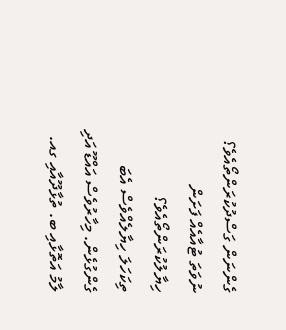ގެންނަން ގަސްދުކުރަންތޯއެވެ؟ ނުވަތަ ޓުއާއެއް ފަށަން ހިޔާލުކުރަންތޯއެވެ؟
ތިކަހަލަ ހިޔާލެއްވެސް އެބަ ގެންގުޅެން. މިހާރުވެސް އައްޑޫ އަދި ލާމު އަތޮޅާއި ބ. ތުޅާދޫއާއި ގއ.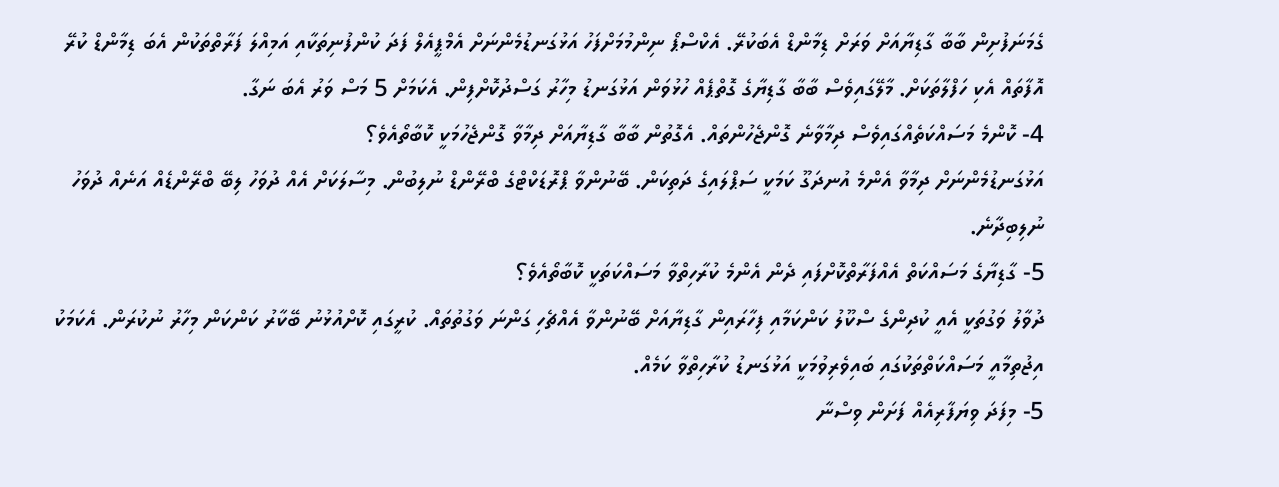ގެމަނަފުށިން ބާބާ ގާޑިޔާއަށް ވަރަށް ޑިމާންޑް އެބަކުރޭ. އެކްސްޕޯ ނިންމުމަށްފަހު އަޅުގަނޑުމެންނަށް އެމްޕީއެލް ފަދަ ކުންފުނިތަކާއި އަމިއްލަ ފަރާތްތަކުން އެބަ ޑިމާންޑް ކުރޭ އޮފާތައް އެކި ހަފްލާތަކަށް. މާލޭގައިވެސް ބާބާ ގާޑިޔާގެ ގޮތްޕެއް ހުޅުވަން އަޅުގަނޑު މިހާރު ގަސްދުކޮށްފިން. އެކަމަށް 5 މަސް ވަރު އެބަ ނަގާ.
4- ކޮންމެ މަސައްކަތެއްގައިވެސް ދިމާވާނެ ގޮންޖެހުންތައް. އެގޮތުން ބާބާ ގާޑިޔާއަށް ދިމާވާ ގޮންޖެހުމަކީ ކޮބާތޯއެވެ؟
އަޅުގަނޑުމެންނަށް ދިމާވާ އެންމެ އުނދަގޫ ކަމަކީ ސަޕްލައިގެ ދަތިކަން. ބޭނުންވާ ޕްރޮޑަކްޓްގެ ބްރޭންޑް ނުލިބުން. މިސާލަކަށް އެއް ދުވަހު ލިބޭ ބްރޭންޑެއް އަނެއް ދުވަހު ނުލިބިދާނެ.
5- ގާޑިޔާގެ މަސައްކަތް އެއްފަރާތްކޮށްފައި ދެން އެންމެ ކުރާހިތްވާ މަސައްކަތަކީ ކޮބާތޯއެވެ؟
ދުވާލު ވަގުތަކީ އެއީ ކުދިންގެ ސްކޫލު ކަންކަމާއި ފިހާރައިން ގާޑިޔާއަށް ބޭނުންވާ އެއްޗެހި ގަންނަ ވަގުތުތައް. ކުރީގައި ކޮށްއުޅުނު ބޭކާރު ކަންކަން މިހާރު ނުކުރަން. އެކަމަކު އިޖުތިމާއީ މަސައްކަތްތަކުގައި ބައިވެރިވުމަކީ އަޅުގަނޑު ކުރާހިތްވާ ކަމެއް.
5- މިފަދަ ވިޔަފާރިއެއް ފަށަން ވިސްނާ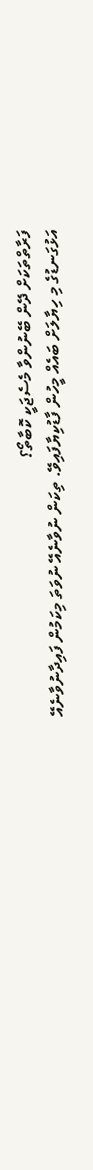ފަރާތްތަކަށް ދޭން ބޭނުންވާ މެސެޖަކީ ކޮބާތޯ؟
އަޅުގަނޑުގެ މި ހިޔާލަށް ބައެއް މީހުން ފާޑުކިޔާފައިވޭ. ތިކަން ނުވާނެއޭ ނުވަތަ މިކަމުން ފައިދާނުވާނެއޭ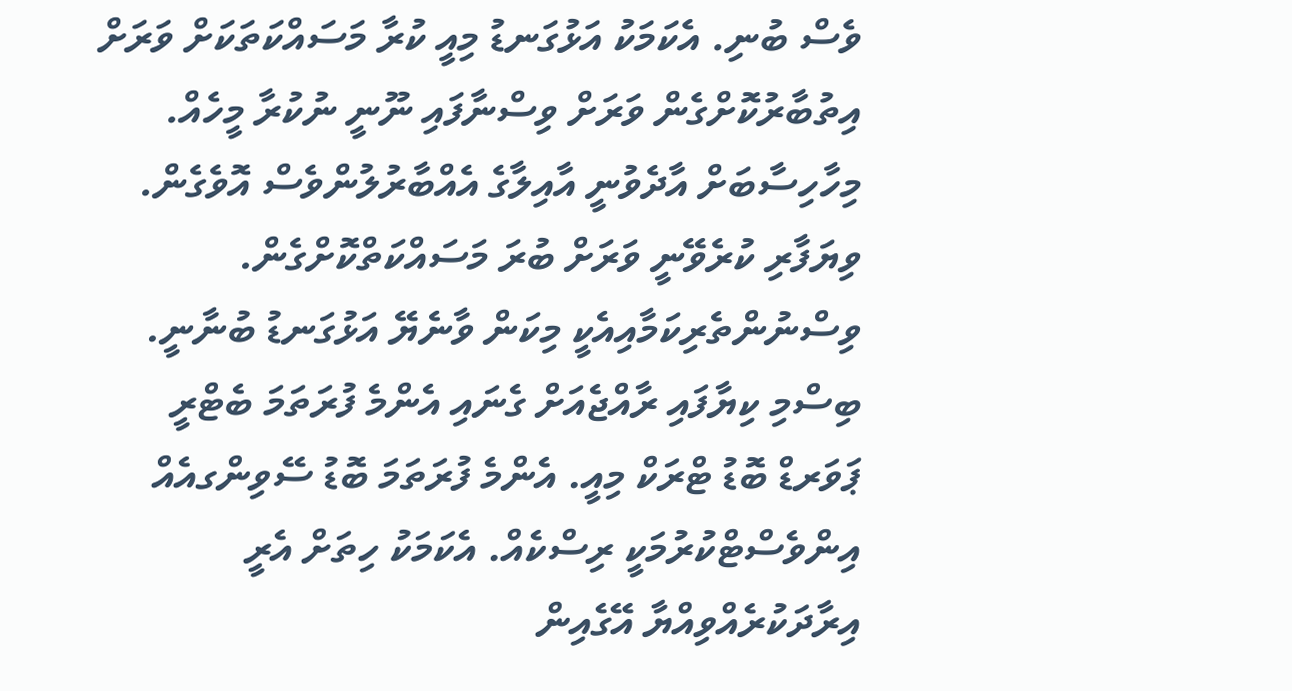ވެސް ބުނި. އެކަމަކު އަޅުގަނޑު މިއީ ކުރާ މަސައްކަތަކަށް ވަރަށް އިތުބާރުކޮށްގެން ވަރަށް ވިސްނާފައި ނޫނީ ނުކުރާ މީހެއް. މިހާހިސާބަށް އާދެވުނީ އާއިލާގެ އެއްބާރުލުންވެސް އޮވެގެން. ވިޔަފާރި ކުރެވޭނީ ވަރަށް ބުރަ މަސައްކަތްކޮށްގެން. ވިސްނުންތެރިކަމާއިއެކީ މިކަން ވާނެޔޭ އަޅުގަނޑު ބުނާނީ. ބިސްމި ކިޔާފައި ރާއްޖެއަށް ގެނައި އެންމެ ފުރަތަމަ ބެޓްރީ ޕަވަރޑް ބޮޑު ޓްރަކް މިއީ. އެންމެ ފުރަތަމަ ބޮޑު ސޭވިންގއެއް އިންވެސްޓްކުރުމަކީ ރިސްކެއް. އެކަމަކު ހިތަށް އެރީ އިރާދަކުރެއްވިއްޔާ އޭގެއިން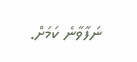ނަފާވާނެ ކަމަށް.